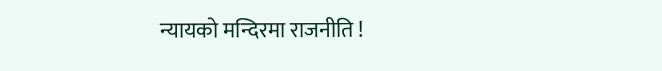न्यायको मन्दिरमा राजनीति !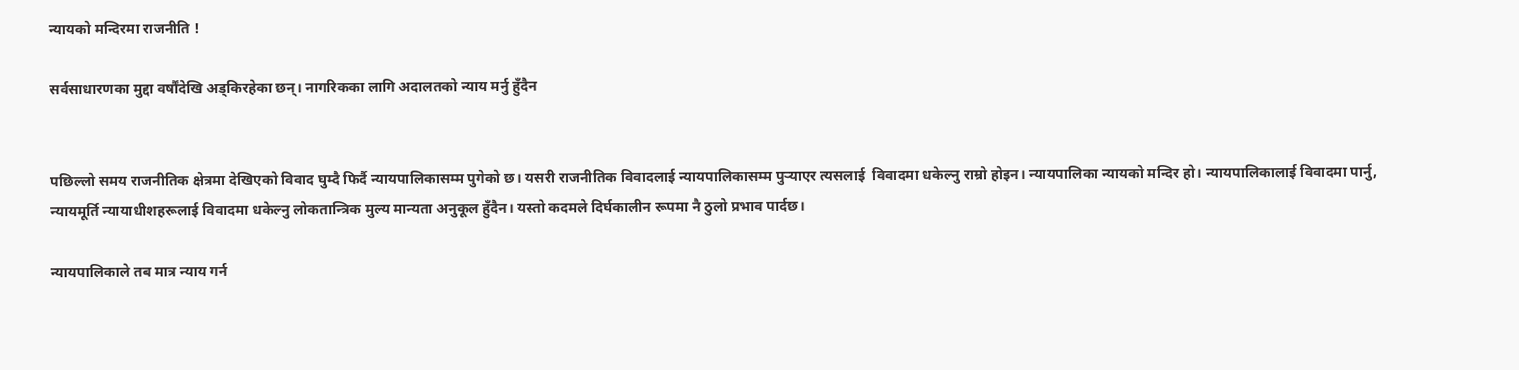न्यायको मन्दिरमा राजनीति !

सर्वसाधारणका मुद्दा वर्षौंदेखि अड्किरहेका छन्। नागरिकका लागि अदालतको न्याय मर्नु हुँदैन


पछिल्लो समय राजनीतिक क्षेत्रमा देखिएको विवाद घुम्दै फिर्दै न्यायपालिकासम्म पुगेको छ। यसरी राजनीतिक विवादलाई न्यायपालिकासम्म पुर्‍याएर त्यसलाई  विवादमा धकेल्नु राम्रो होइन। न्यायपालिका न्यायको मन्दिर हो। न्यायपालिकालाई विवादमा पार्नु, न्यायमूर्ति न्यायाधीशहरूलाई विवादमा धकेल्नु लोकतान्त्रिक मुल्य मान्यता अनुकूल हुँदैन। यस्तो कदमले दिर्घकालीन रूपमा नै ठुलो प्रभाव पार्दछ।

न्यायपालिकाले तब मात्र न्याय गर्न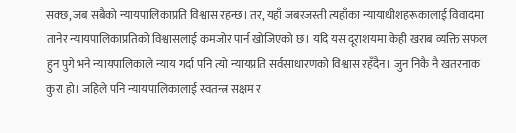सक्छ, जब सबैको न्यायपालिकाप्रति विश्वास रहन्छ। तर, यहाँ जबरजस्ती त्यहाँका न्यायाधीशहरूकालाई विवादमा तानेर न्यायपालिकाप्रतिको विश्वासलाई कमजोर पार्न खोजिएको छ। यदि यस दूराशयमा केही खराब व्यक्ति सफल हुन पुगे भने न्यायपालिकाले न्याय गर्दा पनि त्यो न्यायप्रति सर्वसाधारणको विश्वास रहँदैन। जुन निकै नै खतरनाक कुरा हो। जहिले पनि न्यायपालिकालाई स्वतन्त्र सक्षम र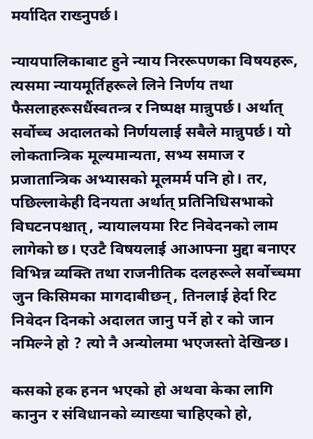मर्यादित राख्नुपर्छ।

न्यायपालिकाबाट हुने न्याय निररूपणका विषयहरू, त्यसमा न्यायमूर्तिहरूले लिने निर्णय तथा फैसलाहरूसधैंस्वतन्त्र र निष्पक्ष मान्नुपर्छ। अर्थात् सर्वोच्च अदालतको निर्णयलाई सबैले मान्नुपर्छ। यो लोकतान्त्रिक मूल्यमान्यता, सभ्य समाज र प्रजातान्त्रिक अभ्यासको मूलमर्म पनि हो। तर, पछिल्लाकेही दिनयता अर्थात् प्रतिनिधिसभाको विघटनपश्चात्, न्यायालयमा रिट निवेदनको लाम लागेको छ। एउटै विषयलाई आआफ्ना मुद्दा बनाएर विभिन्न व्यक्ति तथा राजनीतिक दलहरूले सर्वोच्चमा जुन किसिमका मागदाबीछन्, तिनलाई हेर्दा रिट निवेदन दिनको अदालत जानु पर्ने हो र को जान नमिल्ने हो ? त्यो नै अन्योलमा भएजस्तो देखिन्छ।

कसको हक हनन भएको हो अथवा केका लागि कानुन र संविधानको व्याख्या चाहिएको हो,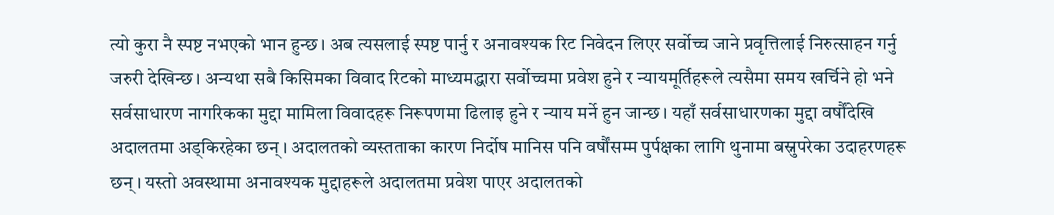त्यो कुरा नै स्पष्ट नभएको भान हुन्छ। अब त्यसलाई स्पष्ट पार्नु र अनावश्यक रिट निवेदन लिएर सर्वोच्च जाने प्रवृत्तिलाई निरुत्साहन गर्नु जरुरी देखिन्छ। अन्यथा सबै किसिमका विवाद रिटको माध्यमद्धारा सर्वोच्चमा प्रवेश हुने र न्यायमूर्तिहरूले त्यसैमा समय खर्चिने हो भने सर्वसाधारण नागरिकका मुद्दा मामिला विवादहरू निरूपणमा ढिलाइ हुने र न्याय मर्ने हुन जान्छ। यहाँ सर्वसाधारणका मुद्दा वर्षौंदेखि अदालतमा अड्किरहेका छन्। अदालतको व्यस्तताका कारण निर्दोष मानिस पनि वर्षौंसम्म पुर्पक्षका लागि थुनामा बस्नुपरेका उदाहरणहरू छन्। यस्तो अवस्थामा अनावश्यक मुद्दाहरूले अदालतमा प्रवेश पाएर अदालतको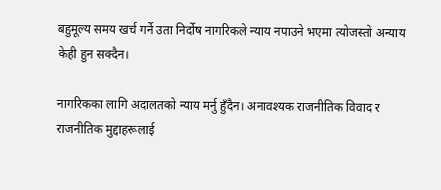बहुमूल्य समय खर्च गर्ने उता निर्दोष नागरिकले न्याय नपाउने भएमा त्योजस्तो अन्याय केही हुन सक्दैन।

नागरिकका लागि अदालतको न्याय मर्नु हुँदैन। अनावश्यक राजनीतिक विवाद र राजनीतिक मुद्दाहरूलाई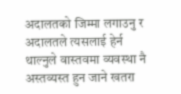अदालतको जिम्मा लगाउनु र अदालतले त्यसलाई हेर्न थाल्नुले वास्तवमा व्यवस्था नै अस्तव्यस्त हुन जाने खतरा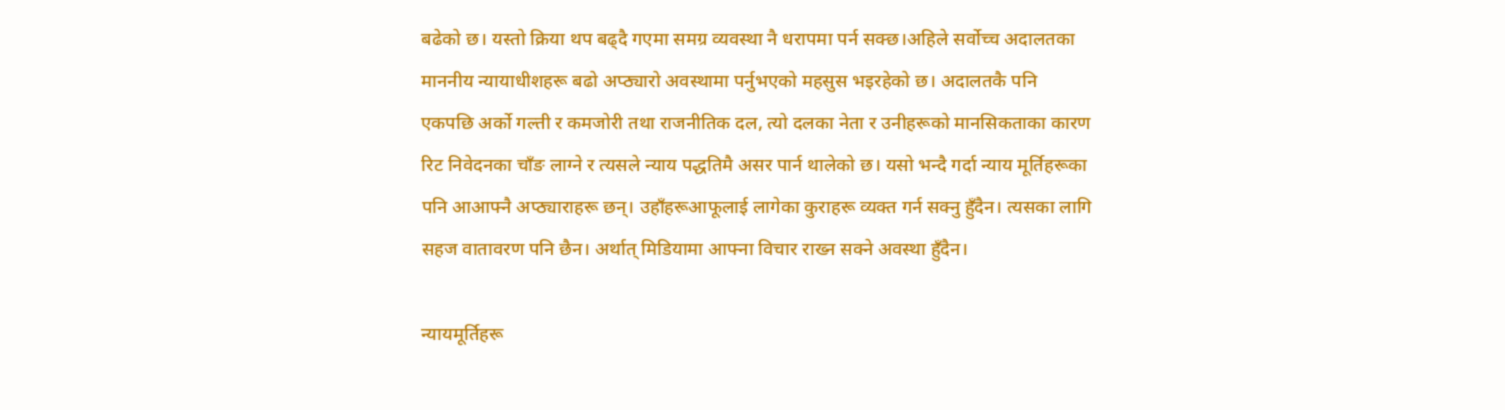बढेको छ। यस्तो क्रिया थप बढ्दै गएमा समग्र व्यवस्था नै धरापमा पर्न सक्छ।अहिले सर्वोच्च अदालतका माननीय न्यायाधीशहरू बढो अप्ठ्यारो अवस्थामा पर्नुभएको महसुस भइरहेको छ। अदालतकै पनि एकपछि अर्को गल्ती र कमजोरी तथा राजनीतिक दल, त्यो दलका नेता र उनीहरूको मानसिकताका कारण रिट निवेदनका चाँङ लाग्ने र त्यसले न्याय पद्धतिमै असर पार्न थालेको छ। यसो भन्दै गर्दा न्याय मूर्तिहरूका पनि आआफ्नै अप्ठ्याराहरू छन्। उहाँहरूआफूलाई लागेका कुराहरू व्यक्त गर्न सक्नु हुँदैन। त्यसका लागि सहज वातावरण पनि छैन। अर्थात् मिडियामा आफ्ना विचार राख्न सक्ने अवस्था हुँदैन।

न्यायमूर्तिहरू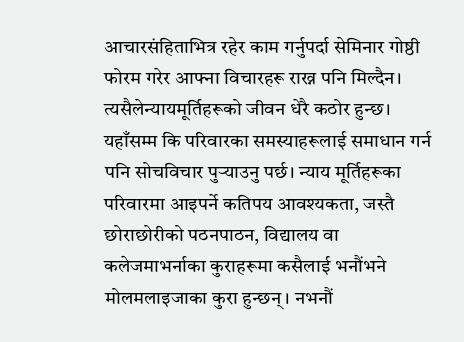आचारसंहिताभित्र रहेर काम गर्नुपर्दा सेमिनार गोष्ठी फोरम गरेर आफ्ना विचारहरू राख्न पनि मिल्दैन। त्यसैलेन्यायमूर्तिहरूको जीवन धेरै कठोर हुन्छ। यहाँसम्म कि परिवारका समस्याहरूलाई समाधान गर्न पनि सोचविचार पुर्‍याउनु पर्छ। न्याय मूर्तिहरूका परिवारमा आइपर्ने कतिपय आवश्यकता, जस्तै छोराछोरीको पठनपाठन, विद्यालय वा कलेजमाभर्नाका कुराहरूमा कसैलाई भनौंभने मोलमलाइजाका कुरा हुन्छन्। नभनौं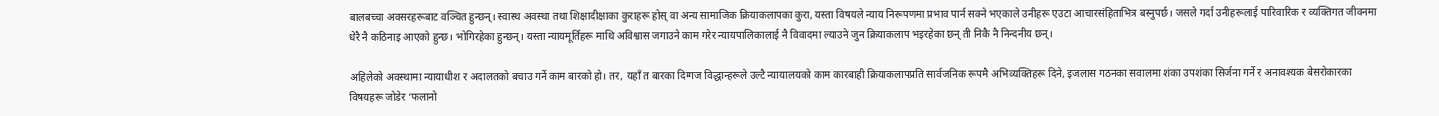बालबच्चा अवसरहरूबाट वञ्चित हुन्छन्। स्वास्थ अवस्था तथा शिक्षादीक्षाका कुराहरू होस् वा अन्य सामाजिक क्रियाकलापका कुरा, यस्ता विषयले न्याय निरूपणमा प्रभाव पार्न सक्ने भएकाले उनीहरू एउटा आचारसंहिताभित्र बस्नुपर्छ। जसले गर्दा उनीहरूलाई पारिवारिक र व्यक्तिगत जीवनमा धेरै नै कठिनाइ आएको हुन्छ। भोगिरहेका हुन्छन्। यस्ता न्यायमूर्तिहरू माथि अविश्वास जगाउने काम गरेर न्यायपालिकालाई नै विवादमा ल्याउने जुन क्रियाकलाप भइरहेका छन् ती निकै नै निन्दनीय छन्।

अहिलेको अवस्थामा न्यायाधीश र अदालतको बचाउ गर्ने काम बारको हो। तर, यहाँ त बारका दिग्गज विद्धान्हरूले उल्टै न्यायालयको काम कारबाही क्रियाकलापप्रति सार्वजनिक रूपमै अभिव्यक्तिहरू दिने, इजलास गठनका सवालमा शंका उपशंका सिर्जना गर्ने र अनावश्यक बेसरोकारका विषयहरू जोडेर ‘फलानो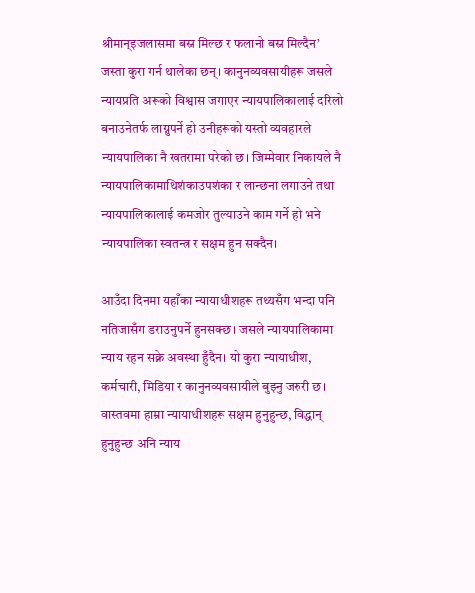श्रीमान्इजलासमा बस्न मिल्छ र फलानो बस्न मिल्दैन’ जस्ता कुरा गर्न थालेका छन्। कानुनव्यवसायीहरू जसले न्यायप्रति अरूको विश्वास जगाएर न्यायपालिकालाई दरिलो बनाउनेतर्फ लाग्नुपर्ने हो उनीहरूको यस्तो व्यवहारले न्यायपालिका नै खतरामा परेको छ। जिम्मेवार निकायले नै न्यायपालिकामाथिशंकाउपशंका र लान्छना लगाउने तथा न्यायपालिकालाई कमजोर तुल्याउने काम गर्ने हो भने न्यायपालिका स्वतन्त्र र सक्षम हुन सक्दैन।

आउँदा दिनमा यहाँका न्यायाधीशहरू तथ्यसँग भन्दा पनि नतिजासँग डराउनुपर्ने हुनसक्छ। जसले न्यायपालिकामा न्याय रहन सक्ने अवस्था हुँदैन। यो कुरा न्यायाधीश, कर्मचारी, मिडिया र कानुनव्यवसायीले बुझ्नु जरुरी छ। वास्तवमा हाम्रा न्यायाधीशहरू सक्षम हुनुहुन्छ, विद्धान् हुनुहुन्छ अनि न्याय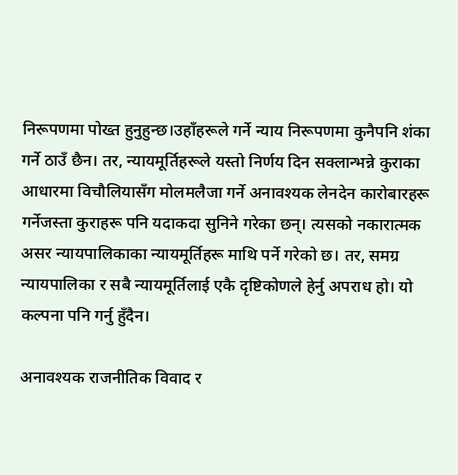निरूपणमा पोख्त हुनुहुन्छ।उहाँहरूले गर्ने न्याय निरूपणमा कुनैपनि शंका गर्ने ठाउँ छैन। तर, न्यायमूर्तिहरूले यस्तो निर्णय दिन सक्लान्भन्ने कुराका आधारमा विचौलियासँग मोलमलैजा गर्ने अनावश्यक लेनदेन कारोबारहरू गर्नेजस्ता कुराहरू पनि यदाकदा सुनिने गरेका छन्। त्यसको नकारात्मक असर न्यायपालिकाका न्यायमूर्तिहरू माथि पर्ने गरेको छ। तर, समग्र न्यायपालिका र सबै न्यायमूर्तिलाई एकै दृष्टिकोणले हेर्नु अपराध हो। यो कल्पना पनि गर्नु हुँदैन।

अनावश्यक राजनीतिक विवाद र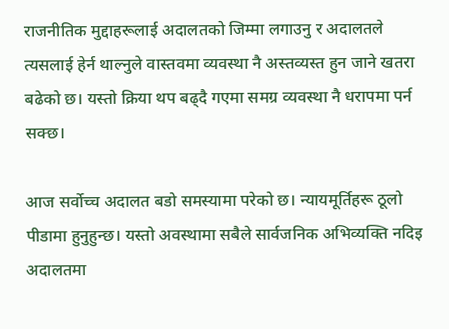राजनीतिक मुद्दाहरूलाई अदालतको जिम्मा लगाउनु र अदालतले त्यसलाई हेर्न थाल्नुले वास्तवमा व्यवस्था नै अस्तव्यस्त हुन जाने खतरा बढेको छ। यस्तो क्रिया थप बढ्दै गएमा समग्र व्यवस्था नै धरापमा पर्न सक्छ।

आज सर्वोच्च अदालत बडो समस्यामा परेको छ। न्यायमूर्तिहरू ठूलो पीडामा हुनुहुन्छ। यस्तो अवस्थामा सबैले सार्वजनिक अभिव्यक्ति नदिइ अदालतमा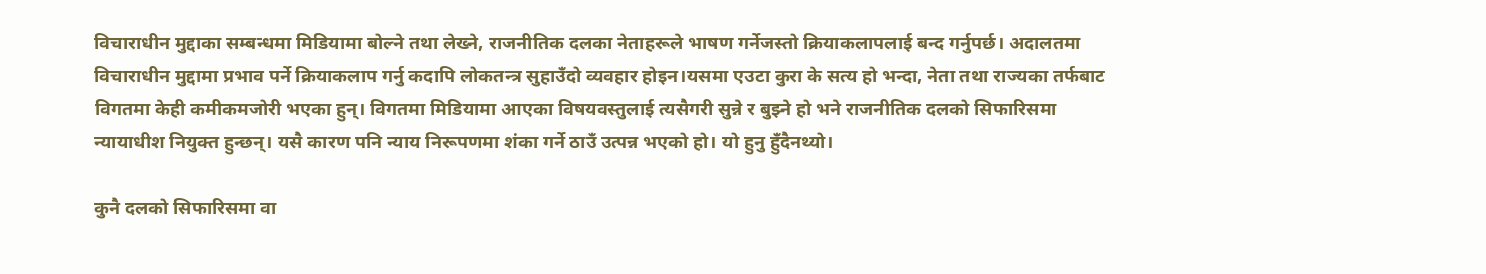विचाराधीन मुद्दाका सम्बन्धमा मिडियामा बोल्ने तथा लेख्ने, राजनीतिक दलका नेताहरूले भाषण गर्नेजस्तो क्रियाकलापलाई बन्द गर्नुपर्छ। अदालतमा विचाराधीन मुद्दामा प्रभाव पर्ने क्रियाकलाप गर्नु कदापि लोकतन्त्र सुहाउँदो व्यवहार होइन।यसमा एउटा कुरा के सत्य हो भन्दा, नेता तथा राज्यका तर्फबाट विगतमा केही कमीकमजोरी भएका हुन्। विगतमा मिडियामा आएका विषयवस्तुलाई त्यसैगरी सुन्ने र बुझ्ने हो भने राजनीतिक दलको सिफारिसमा न्यायाधीश नियुक्त हुन्छन्। यसै कारण पनि न्याय निरूपणमा शंका गर्ने ठाउँ उत्पन्न भएको हो। यो हुनु हुँदैनथ्यो।

कुनै दलको सिफारिसमा वा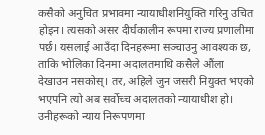कसैको अनुचित प्रभावमा न्यायाधीशनियुक्ति गरिनु उचित होइन। त्यसको असर दीर्घकालीन रूपमा राज्य प्रणालीमा पर्छ। यसलाई आउँदा दिनहरूमा सञ्चाउनु आवश्यक छ, ताकि भोलिका दिनमा अदालतमाथि कसैले औंला देखाउन नसकोस्। तर, अहिले जुन जसरी नियुक्त भएको भएपनि त्यो अब सर्वोच्च अदालतको न्यायाधीश हो। उनीहरूको न्याय निरूपणमा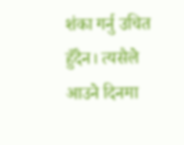शंका गर्नु उचित हुँदैन। त्यसैले आउने दिनमा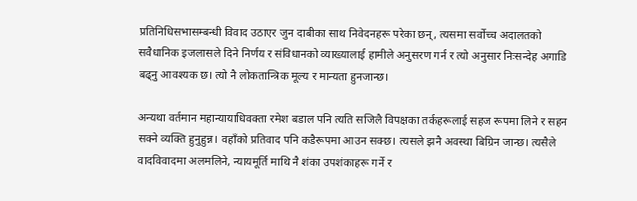प्रतिनिधिसभासम्बन्धी विवाद उठाएर जुन दाबीका साथ निवेदनहरू परेका छन्, त्यसमा सर्वोच्च अदालतको सवैधानिक इजलासले दिने निर्णय र संविधानको व्याख्यालाई हामीले अनुसरण गर्न र त्यो अनुसार निःसन्देह अगाडि बढ्नु आवश्यक छ। त्यो नै लोकतान्त्रिक मूल्य र मान्यता हुनजान्छ।

अन्यथा वर्तमान महान्यायाधिवक्ता रमेश बडाल पनि त्यति सजिलै विपक्षका तर्कहरूलाई सहज रूपमा लिने र सहन सक्ने व्यक्ति हुनुहुन्न। वहाँको प्रतिवाद पनि कडैरूपमा आउन सक्छ। त्यसले झनै अवस्था बिग्रिन जान्छ। त्यसैले वादविवादमा अलमलिने, न्यायमूर्ति माथि नै शंका उपशंकाहरू गर्ने र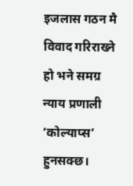इजलास गठन मै विवाद गरिराख्ने हो भने समग्र न्याय प्रणाली ‘कोल्याप्स’ हुनसक्छ।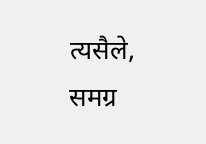त्यसैले, समग्र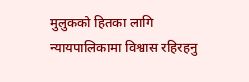मुलुकको हितका लागि न्यायपालिकामा विश्वास रहिरहनु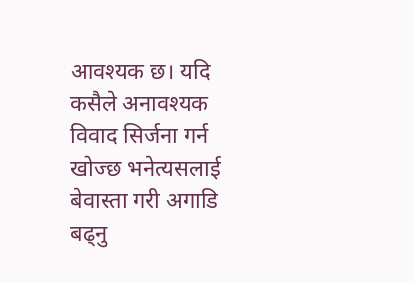आवश्यक छ। यदि कसैले अनावश्यक विवाद सिर्जना गर्न खोज्छ भनेत्यसलाई बेवास्ता गरी अगाडि बढ्नु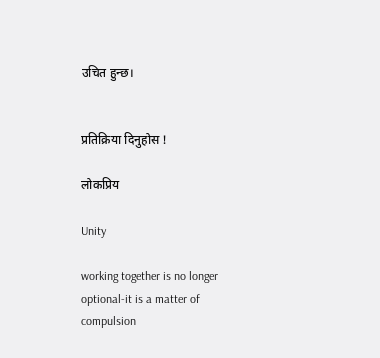उचित हुन्छ।


प्रतिक्रिया दिनुहोस !

लोकप्रिय

Unity

working together is no longer optional-it is a matter of compulsion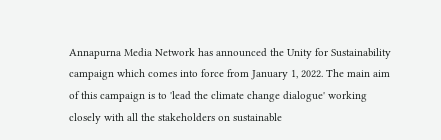Annapurna Media Network has announced the Unity for Sustainability campaign which comes into force from January 1, 2022. The main aim of this campaign is to 'lead the climate change dialogue' working closely with all the stakeholders on sustainable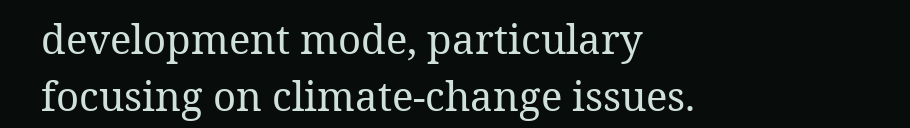development mode, particulary focusing on climate-change issues.